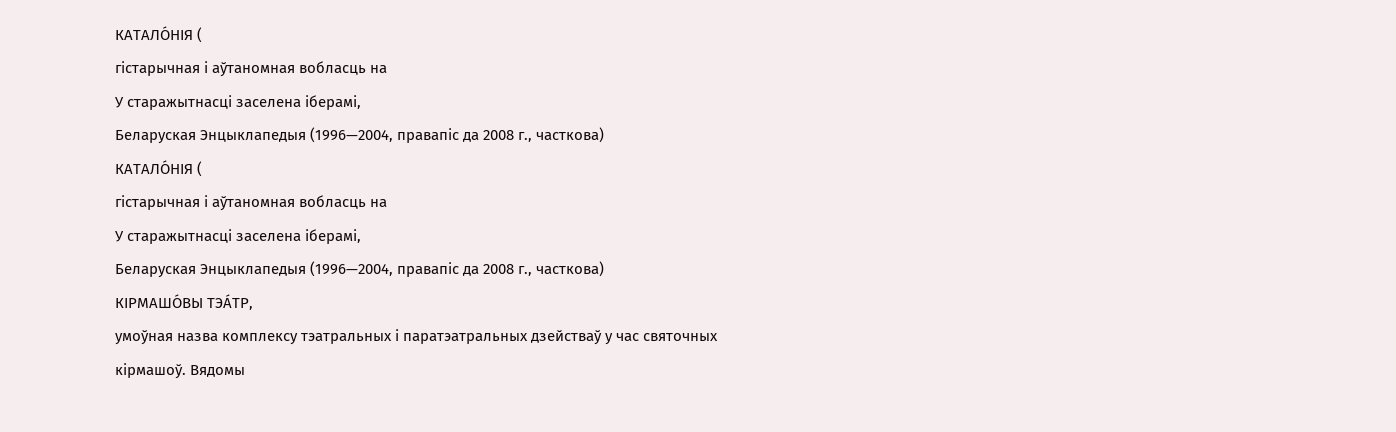КАТАЛО́НІЯ (
гістарычная і аўтаномная вобласць на
У старажытнасці заселена іберамі,
Беларуская Энцыклапедыя (1996—2004, правапіс да 2008 г., часткова)
КАТАЛО́НІЯ (
гістарычная і аўтаномная вобласць на
У старажытнасці заселена іберамі,
Беларуская Энцыклапедыя (1996—2004, правапіс да 2008 г., часткова)
КІРМАШО́ВЫ ТЭА́ТР,
умоўная назва комплексу тэатральных і паратэатральных дзействаў у час святочных кірмашоў. Вядомы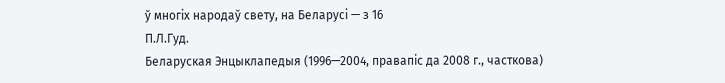ў многіх народаў свету, на Беларусі — з 16
П.Л.Гуд.
Беларуская Энцыклапедыя (1996—2004, правапіс да 2008 г., часткова)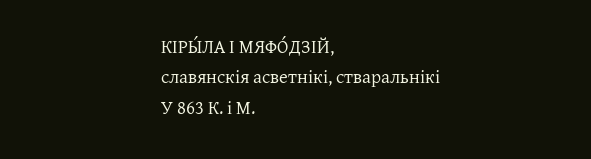КІРЫ́ЛА І МЯФО́ДЗІЙ,
славянскія асветнікі, стваральнікі
У 863 К. і М.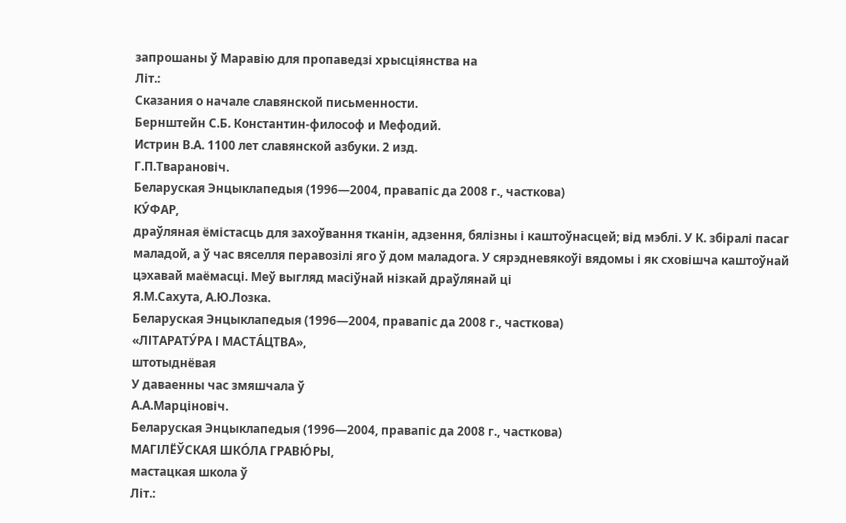запрошаны ў Маравію для пропаведзі хрысціянства на
Літ.:
Сказания о начале славянской письменности.
Бернштейн С.Б. Константин-философ и Мефодий.
Истрин В.А. 1100 лет славянской азбуки. 2 изд.
Г.П.Тварановіч.
Беларуская Энцыклапедыя (1996—2004, правапіс да 2008 г., часткова)
КУ́ФАР,
драўляная ёмістасць для захоўвання тканін, адзення, бялізны і каштоўнасцей; від мэблі. У К. збіралі пасаг маладой, а ў час вяселля перавозілі яго ў дом маладога. У сярэдневякоўі вядомы і як сховішча каштоўнай цэхавай маёмасці. Меў выгляд масіўнай нізкай драўлянай ці
Я.М.Сахута, А.Ю.Лозка.
Беларуская Энцыклапедыя (1996—2004, правапіс да 2008 г., часткова)
«ЛІТАРАТУ́РА І МАСТА́ЦТВА»,
штотыднёвая
У даваенны час змяшчала ў
А.А.Марціновіч.
Беларуская Энцыклапедыя (1996—2004, правапіс да 2008 г., часткова)
МАГІЛЁЎСКАЯ ШКО́ЛА ГРАВЮ́РЫ,
мастацкая школа ў
Літ.: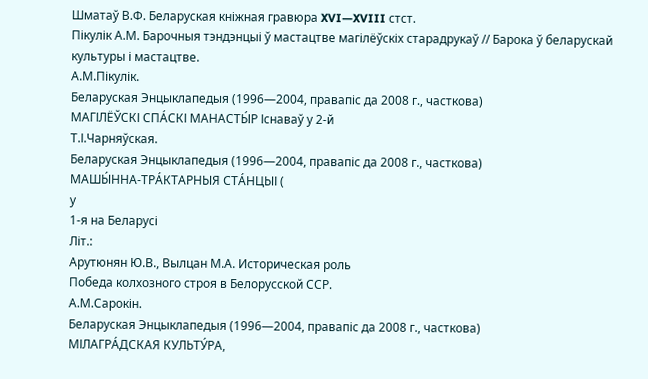Шматаў В.Ф. Беларуская кніжная гравюра XVI—XVIII стст.
Пікулік А.М. Барочныя тэндэнцыі ў мастацтве магілёўскіх старадрукаў // Барока ў беларускай культуры і мастацтве.
А.М.Пікулік.
Беларуская Энцыклапедыя (1996—2004, правапіс да 2008 г., часткова)
МАГІЛЁЎСКІ СПА́СКІ МАНАСТЫ́Р Існаваў у 2-й
Т.І.Чарняўская.
Беларуская Энцыклапедыя (1996—2004, правапіс да 2008 г., часткова)
МАШЫ́ННА-ТРА́КТАРНЫЯ СТА́НЦЫІ (
у
1-я на Беларусі
Літ.:
Арутюнян Ю.В., Вылцан М.А. Историческая роль
Победа колхозного строя в Белорусской ССР.
А.М.Сарокін.
Беларуская Энцыклапедыя (1996—2004, правапіс да 2008 г., часткова)
МІЛАГРА́ДСКАЯ КУЛЬТУ́РА,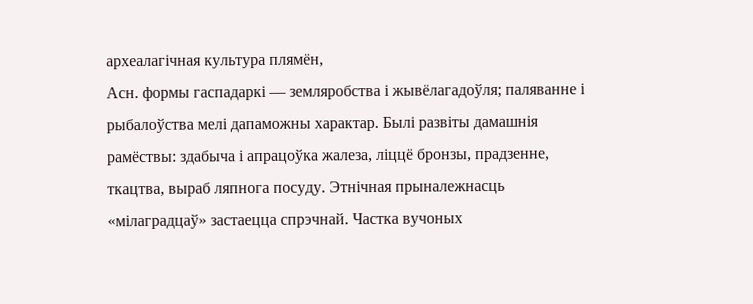археалагічная культура плямён,
Асн. формы гаспадаркі — земляробства і жывёлагадоўля; паляванне і рыбалоўства мелі дапаможны характар. Былі развіты дамашнія рамёствы: здабыча і апрацоўка жалеза, ліццё бронзы, прадзенне, ткацтва, выраб ляпнога посуду. Этнічная прыналежнасць «мілаградцаў» застаецца спрэчнай. Частка вучоных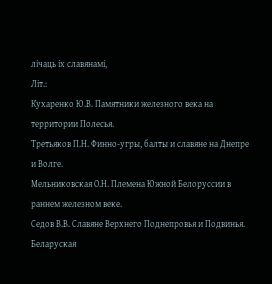лічаць іх славянамі,
Літ.:
Кухаренко Ю.В. Памятники железного века на территории Полесья.
Третьяков П.Н. Финно-угры, балты и славяне на Днепре и Волге.
Мельниковская О.Н. Племена Южной Белоруссии в раннем железном веке.
Седов В.В. Славяне Верхнего Поднепровья и Подвинья.
Беларуская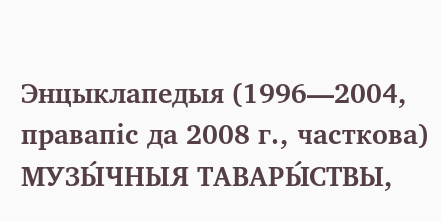Энцыклапедыя (1996—2004, правапіс да 2008 г., часткова)
МУЗЫ́ЧНЫЯ ТАВАРЫ́СТВЫ,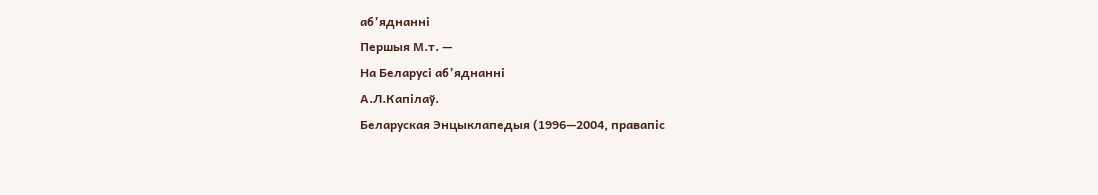аб’яднанні
Першыя М.т. —
На Беларусі аб’яднанні
А.Л.Капілаў.
Беларуская Энцыклапедыя (1996—2004, правапіс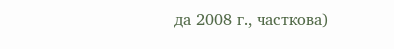да 2008 г., часткова)